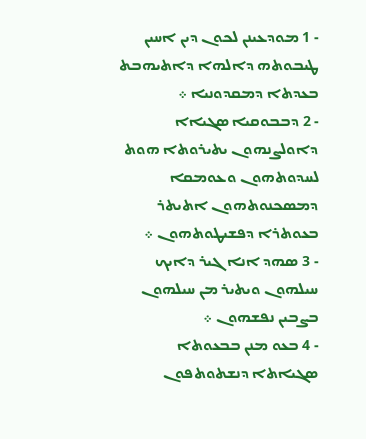- 1 ܡܘܕܥܝܢܢ ܠܟܘܢ ܕܝܢ ܐܚܝܢ ܛܝܒܘܬܗ ܕܐܠܗܐ ܕܐܬܝܗܒܬ ܒܥܕܬܐ ܕܡܩܕܘܢܝܐ ܀
- 2 ܕܒܒܘܩܝܐ ܤܓܝܐܐ ܕܐܘܠܨܢܗܘܢ ܝܬܝܪܘܬܐ ܗܘܬ ܠܚܕܘܬܗܘܢ ܘܥܘܡܩܐ ܕܡܤܟܢܘܬܗܘܢ ܐܬܝܬܪ ܒܥܘܬܪܐ ܕܦܫܝܛܘܬܗܘܢ ܀
- 3 ܤܗܕ ܐܢܐ ܓܝܪ ܕܐܝܟ ܚܝܠܗܘܢ ܘܝܬܝܪ ܡܢ ܚܝܠܗܘܢ ܒܨܒܝܢ ܢܦܫܗܘܢ ܀
- 4 ܒܥܘ ܡܢܢ ܒܒܥܘܬܐ ܤܓܝܐܬܐ ܕܢܫܬܘܬܦܘܢ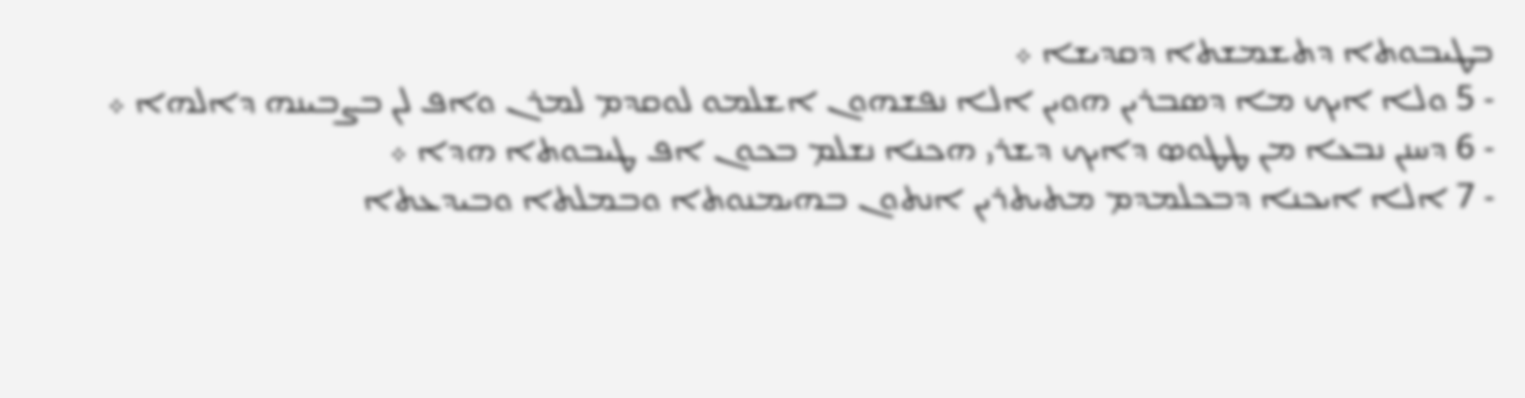ܒܛܝܒܘܬܐ ܕܬܫܡܫܬܐ ܕܩܕܝܫܐ ܀
- 5 ܘܠܐ ܐܝܟ ܡܐ ܕܤܒܪܝܢ ܗܘܝܢ ܐܠܐ ܢܦܫܗܘܢ ܐܫܠܡܘ ܠܘܩܕܡ ܠܡܪܢ ܘܐܦ ܠܢ ܒܨܒܝܢܗ ܕܐܠܗܐ ܀
- 6 ܕܚܢܢ ܢܒܥܐ ܡܢ ܛܛܘܤ ܕܐܝܟ ܕܫܪܝ ܗܟܢܐ ܢܫܠܡ ܒܟܘܢ ܐܦ ܛܝܒܘܬܐ ܗܕܐ ܀
- 7 ܐܠܐ ܐܝܟܢܐ ܕܒܟܠܡܕܡ ܡܬܝܬܪܝܢ ܐܢܬܘܢ ܒܗܝܡܢܘܬܐ ܘܒܡܠܬܐ ܘܒܝܕܥܬܐ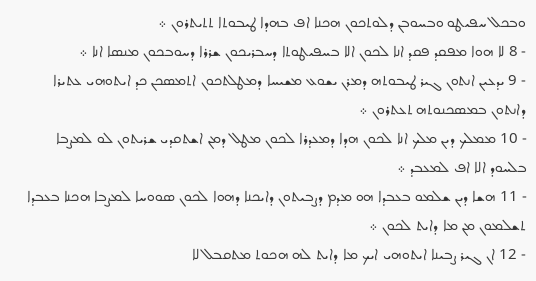ܘܒܟܠ ܚܦܝܛܘ ܘܒܚܘܒܢ ܕܠܘܬܟܘܢ ܗܟܢܐ ܐܦ ܒܗܕܐ ܛܝܒܘܬܐ ܬܬܝܬܪܘܢ ܀
- 8 ܠܐ ܗܘܐ ܡܦܩܕ ܦܩܕ ܐܢܐ ܠܟܘܢ ܐܠܐ ܒܚܦܝܛܘܬܐ ܕܚܒܪܝܟܘܢ ܫܪܪܐ ܕܚܘܒܟܘܢ ܡܢܤܐ ܐܢܐ ܀
- 9 ܝܕܥܝܢ ܐܢܬܘܢ ܓܝܪ ܛܝܒܘܬܗ ܕܡܪܢ ܝܫܘܥ ܡܫܝܚܐ ܕܡܛܠܬܟܘܢ ܐܬܡܤܟܢ ܟܕ ܐܝܬܘܗܝ ܥܬܝܪܐ ܕܐܢܬܘܢ ܒܡܤܟܢܘܬܗ ܬܥܬܪܘܢ ܀
- 10 ܡܡܠܟ ܕܝܢ ܡܠܟ ܐܢܐ ܠܟܘܢ ܗܕܐ ܕܡܥܕܪܐ ܠܟܘܢ ܡܛܠ ܕܡܢ ܐܫܬܩܕܝ ܫܪܝܬܘܢ ܠܘ ܠܡܨܒܐ ܒܠܚܘܕ ܐܠܐ ܐܦ ܠܡܥܒܕ ܀
- 11 ܗܫܐ ܕܝܢ ܫܠܡܘ ܒܥܒܕܐ ܗܘ ܡܕܡ ܕܨܒܝܬܘܢ ܕܐܝܟܢܐ ܕܗܘܐ ܠܟܘܢ ܤܘܘܚܐ ܠܡܨܒܐ ܗܟܢܐ ܒܥܒܕܐ ܬܫܠܡܘܢ ܡܢ ܡܐ ܕܐܝܬ ܠܟܘܢ ܀
- 12 ܐܢ ܓܝܪ ܨܒܝܢܐ ܐܝܬܘܗܝ ܐܝܟ ܡܐ ܕܐܝܬ ܠܗ ܗܟܘܬ ܡܬܩܒܠ ܠܐ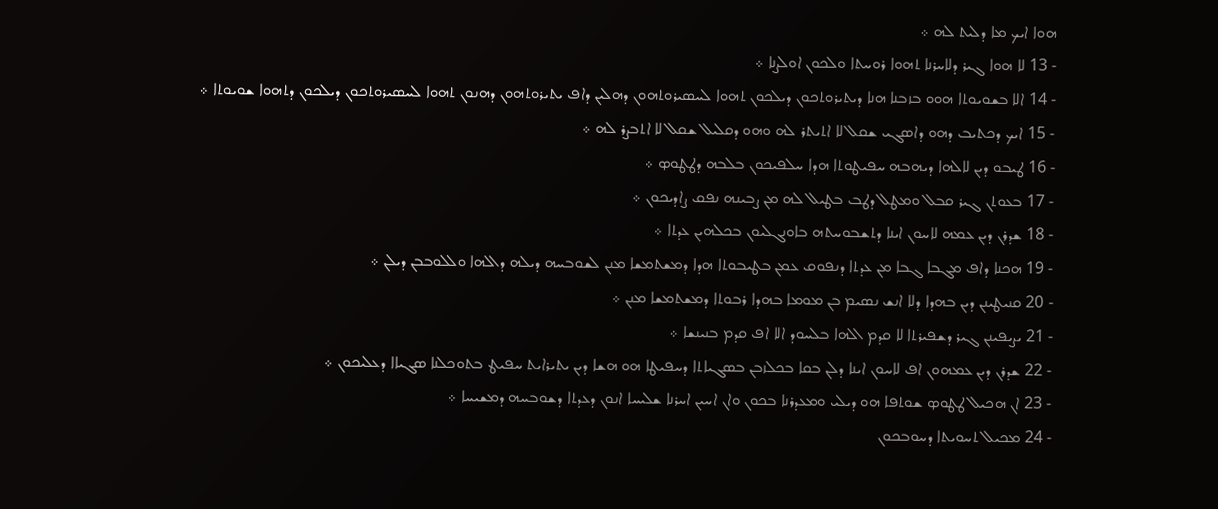ܗܘܐ ܐܝܟ ܡܐ ܕܠܝܬ ܠܗ ܀
- 13 ܠܐ ܗܘܐ ܓܝܪ ܕܠܐܚܪܢܐ ܬܗܘܐ ܪܘܚܬܐ ܘܠܟܘܢ ܐܘܠܨܢܐ ܀
- 14 ܐܠܐ ܒܫܘܝܘܬܐ ܗܘܘ ܒܙܒܢܐ ܗܢܐ ܕܝܬܝܪܘܬܟܘܢ ܕܝܠܟܘܢ ܬܗܘܐ ܠܚܤܝܪܘܬܗܘܢ ܕܗܠܝܢ ܕܐܦ ܝܬܝܪܘܬܗܘܢ ܕܗܢܘܢ ܬܗܘܐ ܠܚܤܝܪܘܬܟܘܢ ܕܝܠܟܘܢ ܕܬܗܘܐ ܫܘܝܘܬܐ ܀
- 15 ܐܝܟ ܕܟܬܝܒ ܕܗܘ ܕܐܤܓܝ ܫܩܠ ܠܐ ܐܬܝܬܪ ܠܗ ܘܗܘ ܕܩܠܝܠ ܫܩܠ ܠܐ ܐܬܒܨܪ ܠܗ ܀
- 16 ܛܝܒܘ ܕܝܢ ܠܐܠܗܐ ܕܝܗܒܗ ܚܦܝܛܘܬܐ ܗܕܐ ܚܠܦܝܟܘܢ ܒܠܒܗ ܕܛܛܘܤ ܀
- 17 ܒܥܘܬܢ ܓܝܪ ܩܒܠ ܘܡܛܠ ܕܛܒ ܒܛܝܠ ܠܗ ܡܢ ܨܒܝܢܗ ܢܦܩ ܨܐܕܝܟܘܢ ܀
- 18 ܫܕܪܢ ܕܝܢ ܥܡܗ ܠܐܚܘܢ ܐܝܢܐ ܕܬܫܒܘܚܬܗ ܒܐܘܢܓܠܝܘܢ ܒܟܠܗܝܢ ܥܕܬܐ ܀
- 19 ܗܟܢܐ ܕܐܦ ܡܓܒܐ ܓܒܐ ܡܢ ܥܕܬܐ ܕܢܦܘܩ ܥܡܢ ܒܛܝܒܘܬܐ ܗܕܐ ܕܡܫܬܡܫܐ ܡܢܢ ܠܫܘܒܚܗ ܕܝܠܗ ܕܐܠܗܐ ܘܠܠܘܒܒܢ ܕܝܠܢ ܀
- 20 ܩܢܝܛܝܢܢ ܕܝܢ ܒܗܕܐ ܕܠܐ ܐܢܫ ܢܤܝܡ ܒܢ ܡܘܡܐ ܒܗܕܐ ܪܒܘܬܐ ܕܡܫܬܡܫܐ ܡܢܢ ܀
- 21 ܝܨܝܦܝܢܢ ܓܝܪ ܕܫܦܝܪܬܐ ܠܐ ܩܕܡ ܐܠܗܐ ܒܠܚܘܕ ܐܠܐ ܐܦ ܩܕܡ ܒܢܝܢܫܐ ܀
- 22 ܫܕܪܢ ܕܝܢ ܥܡܗܘܢ ܐܦ ܠܐܚܘܢ ܐܝܢܐ ܕܠܢ ܒܩܐ ܒܟܠܙܒܢ ܒܤܓܝܐܬܐ ܕܚܦܝܛܐ ܗܘ ܗܫܐ ܕܝܢ ܝܬܝܪܐܝܬ ܚܦܝܛ ܒܬܘܟܠܢܐ ܤܓܝܐܐ ܕܥܠܝܟܘܢ ܀
- 23 ܐܢ ܗܟܝܠ ܛܛܘܤ ܫܘܬܦܐ ܗܘ ܕܝܠܝ ܘܡܥܕܪܢܐ ܒܟܘܢ ܘܐܢ ܐܚܝܢ ܐܚܪܢܐ ܫܠܝܚܐ ܐܢܘܢ ܕܥܕܬܐ ܕܫܘܒܚܗ ܕܡܫܝܚܐ ܀
- 24 ܡܟܝܠ ܬܚܘܝܬܐ ܕܚܘܒܟܘܢ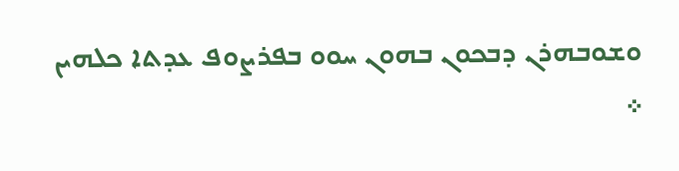ܘܫܘܒܗܪܢ ܕܒܟܘܢ ܒܗܘܢ ܚܘܘ ܒܦܪܨܘܦ ܥܕܬܐ ܟܠܗܝܢ ܀